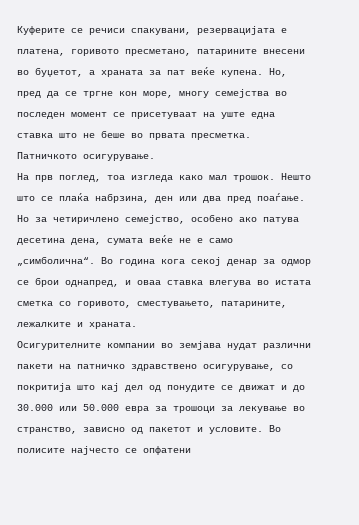Куферите се речиси спакувани, резервацијата е платена, горивото пресметано, патарините внесени во буџетот, а храната за пат веќе купена. Но, пред да се тргне кон море, многу семејства во последен момент се присетуваат на уште една ставка што не беше во првата пресметка. Патничкото осигурување.
На прв поглед, тоа изгледа како мал трошок. Нешто што се плаќа набрзина, ден или два пред поаѓање. Но за четиричлено семејство, особено ако патува десетина дена, сумата веќе не е само „симболична“. Во година кога секој денар за одмор се брои однапред, и оваа ставка влегува во истата сметка со горивото, сместувањето, патарините, лежалките и храната.
Осигурителните компании во земјава нудат различни пакети на патничко здравствено осигурување, со покритија што кај дел од понудите се движат и до 30.000 или 50.000 евра за трошоци за лекување во странство, зависно од пакетот и условите. Во полисите најчесто се опфатени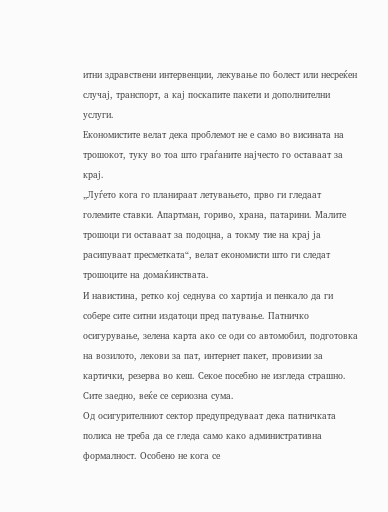итни здравствени интервенции, лекување по болест или несреќен случај, транспорт, а кај поскапите пакети и дополнителни услуги.
Економистите велат дека проблемот не е само во висината на трошокот, туку во тоа што граѓаните најчесто го оставаат за крај.
„Луѓето кога го планираат летувањето, прво ги гледаат големите ставки. Апартман, гориво, храна, патарини. Малите трошоци ги оставаат за подоцна, а токму тие на крај ја расипуваат пресметката“, велат економисти што ги следат трошоците на домаќинствата.
И навистина, ретко кој седнува со хартија и пенкало да ги собере сите ситни издатоци пред патување. Патничко осигурување, зелена карта ако се оди со автомобил, подготовка на возилото, лекови за пат, интернет пакет, провизии за картички, резерва во кеш. Секое посебно не изгледа страшно. Сите заедно, веќе се сериозна сума.
Од осигурителниот сектор предупредуваат дека патничката полиса не треба да се гледа само како административна формалност. Особено не кога се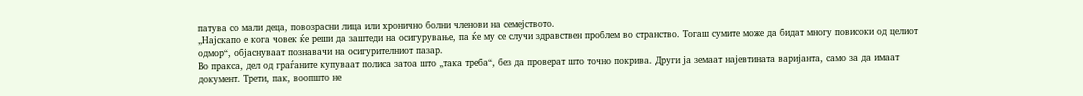патува со мали деца, повозрасни лица или хронично болни членови на семејството.
„Најскапо е кога човек ќе реши да заштеди на осигурување, па ќе му се случи здравствен проблем во странство. Тогаш сумите може да бидат многу повисоки од целиот одмор“, објаснуваат познавачи на осигурителниот пазар.
Во пракса, дел од граѓаните купуваат полиса затоа што „така треба“, без да проверат што точно покрива. Други ја земаат најевтината варијанта, само за да имаат документ. Трети, пак, воопшто не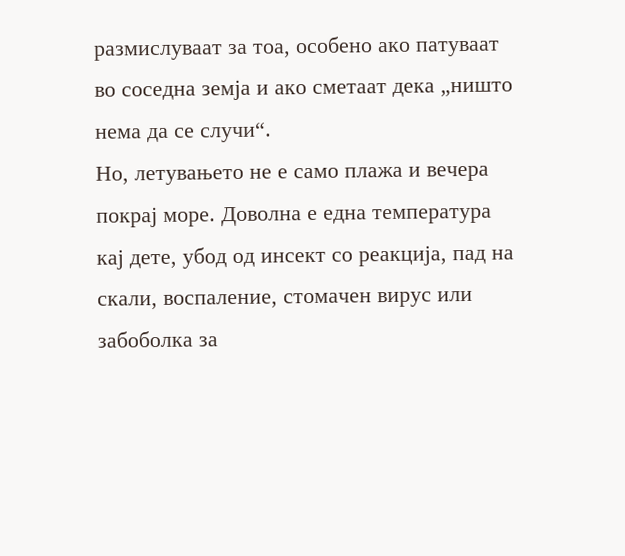размислуваат за тоа, особено ако патуваат во соседна земја и ако сметаат дека „ништо нема да се случи“.
Но, летувањето не е само плажа и вечера покрај море. Доволна е една температура кај дете, убод од инсект со реакција, пад на скали, воспаление, стомачен вирус или забоболка за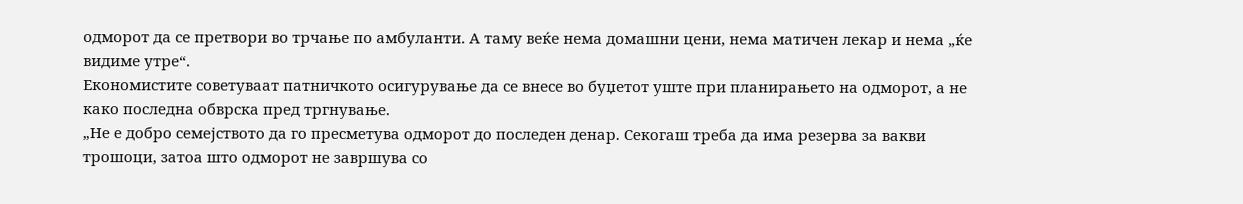одморот да се претвори во трчање по амбуланти. А таму веќе нема домашни цени, нема матичен лекар и нема „ќе видиме утре“.
Економистите советуваат патничкото осигурување да се внесе во буџетот уште при планирањето на одморот, а не како последна обврска пред тргнување.
„Не е добро семејството да го пресметува одморот до последен денар. Секогаш треба да има резерва за вакви трошоци, затоа што одморот не завршува со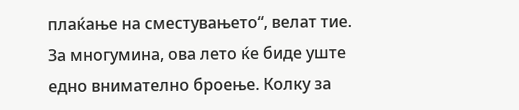плаќање на сместувањето“, велат тие.
За многумина, ова лето ќе биде уште едно внимателно броење. Колку за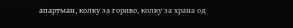апартман, колку за гориво, колку за храна од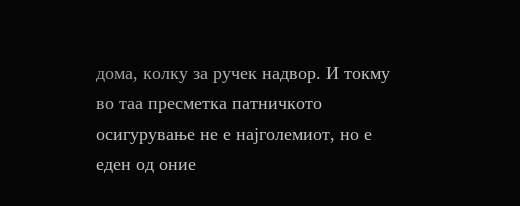дома, колку за ручек надвор. И токму во таа пресметка патничкото осигурување не е најголемиот, но е еден од оние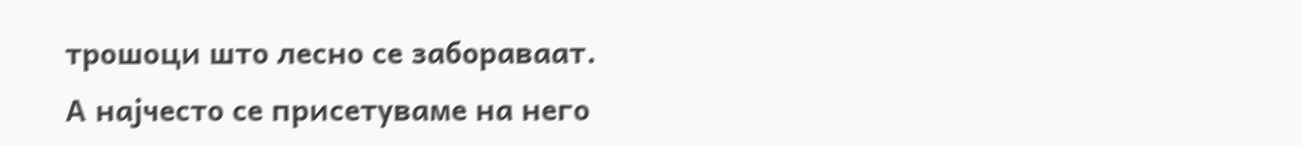трошоци што лесно се забораваат.
А најчесто се присетуваме на него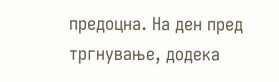предоцна. На ден пред тргнување, додека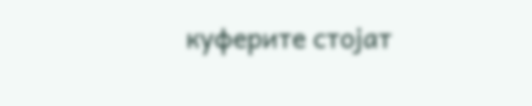куферите стојат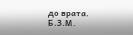до врата.
Б.З.М.